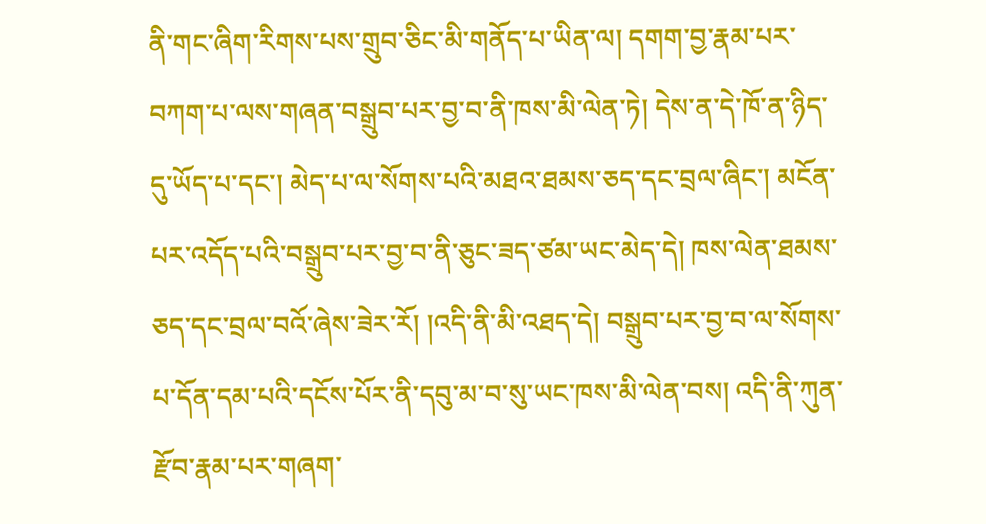ནི་གང་ཞིག་རིགས་པས་གྲུབ་ཅིང་མི་གནོད་པ་ཡིན་ལ། དགག་བྱ་རྣམ་པར་བཀག་པ་ལས་གཞན་བསྒྲུབ་པར་བྱ་བ་ནི་ཁས་མི་ལེན་ཏེ། དེས་ན་དེ་ཁོ་ན་ཉིད་དུ་ཡོད་པ་དང་། མེད་པ་ལ་སོགས་པའི་མཐའ་ཐམས་ཅད་དང་བྲལ་ཞིང་། མངོན་པར་འདོད་པའི་བསྒྲུབ་པར་བྱ་བ་ནི་ཅུང་ཟད་ཙམ་ཡང་མེད་དེ། ཁས་ལེན་ཐམས་ཅད་དང་བྲལ་བའོ་ཞེས་ཟེར་རོ། །འདི་ནི་མི་འཐད་དེ། བསྒྲུབ་པར་བྱ་བ་ལ་སོགས་པ་དོན་དམ་པའི་དངོས་པོར་ནི་དབུ་མ་བ་སུ་ཡང་ཁས་མི་ལེན་བས། འདི་ནི་ཀུན་རྫོབ་རྣམ་པར་གཞག་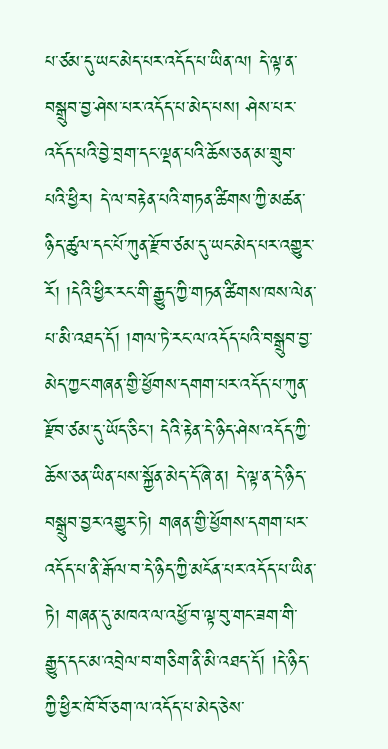པ་ཙམ་དུ་ཡང་མེད་པར་འདོད་པ་ཡིན་ལ། དེ་ལྟ་ན་བསྒྲུབ་བྱ་ཤེས་པར་འདོད་པ་མེད་པས། ཤེས་པར་འདོད་པའི་བྱེ་བྲག་དང་ལྡན་པའི་ཆོས་ཅན་མ་གྲུབ་པའི་ཕྱིར། དེ་ལ་བརྟེན་པའི་གཏན་ཚིགས་ཀྱི་མཚན་ཉིད་ཚུལ་དང་པོ་ཀུན་རྫོབ་ཙམ་དུ་ཡང་མེད་པར་འགྱུར་རོ། །དེའི་ཕྱིར་རང་གི་རྒྱུད་ཀྱི་གཏན་ཚིགས་ཁས་ལེན་པ་མི་འཐད་དོ། །གལ་ཏེ་རང་ལ་འདོད་པའི་བསྒྲུབ་བྱ་མེད་ཀྱང་གཞན་གྱི་ཕྱོགས་དགག་པར་འདོད་པ་ཀུན་རྫོབ་ཙམ་དུ་ཡོད་ཅིང་། དེའི་རྟེན་དེ་ཉིད་ཤེས་འདོད་ཀྱི་ཆོས་ཅན་ཡིན་པས་སྐྱོན་མེད་དོ་ཞེ་ན། དེ་ལྟ་ན་དེ་ཉིད་བསྒྲུབ་བྱར་འགྱུར་ཏེ། གཞན་གྱི་ཕྱོགས་དགག་པར་འདོད་པ་ནི་རྒོལ་བ་དེ་ཉིད་ཀྱི་མངོན་པར་འདོད་པ་ཡིན་ཏེ། གཞན་དུ་མཁའ་ལ་འཕྱོ་བ་ལྟ་བུ་གང་ཟག་གི་རྒྱུད་དང་མ་འབྲེལ་བ་གཅིག་ནི་མི་འཐད་དོ། །དེ་ཉིད་ཀྱི་ཕྱིར་ཁོ་བོ་ཅག་ལ་འདོད་པ་མེད་ཅེས་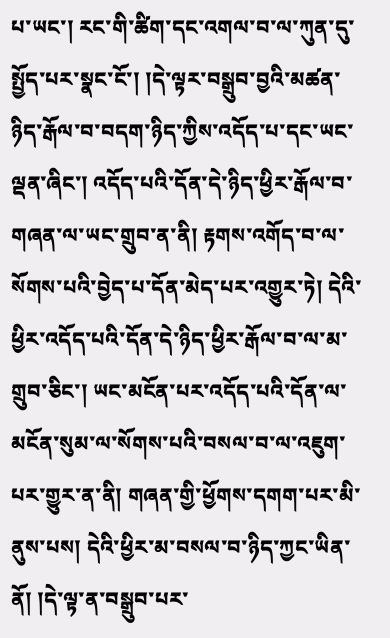པ་ཡང་། རང་གི་ཚིག་དང་འགལ་བ་ལ་ཀུན་དུ་སྤྱོད་པར་སྣང་ངོ་། །དེ་ལྟར་བསྒྲུབ་བྱའི་མཚན་ཉིད་རྒོལ་བ་བདག་ཉིད་ཀྱིས་འདོད་པ་དང་ཡང་ལྡན་ཞིང་། འདོད་པའི་དོན་དེ་ཉིད་ཕྱིར་རྒོལ་བ་གཞན་ལ་ཡང་གྲུབ་ན་ནི། རྟགས་འགོད་བ་ལ་སོགས་པའི་བྱེད་པ་དོན་མེད་པར་འགྱུར་ཏེ། དེའི་ཕྱིར་འདོད་པའི་དོན་དེ་ཉིད་ཕྱིར་རྒོལ་བ་ལ་མ་གྲུབ་ཅིང་། ཡང་མངོན་པར་འདོད་པའི་དོན་ལ་མངོན་སུམ་ལ་སོགས་པའི་བསལ་བ་ལ་འཇུག་པར་གྱུར་ན་ནི། གཞན་གྱི་ཕྱོགས་དགག་པར་མི་ནུས་པས། དེའི་ཕྱིར་མ་བསལ་བ་ཉིད་ཀྱང་ཡིན་ནོ། །དེ་ལྟ་ན་བསྒྲུབ་པར་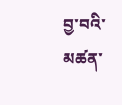བྱ་བའི་མཚན་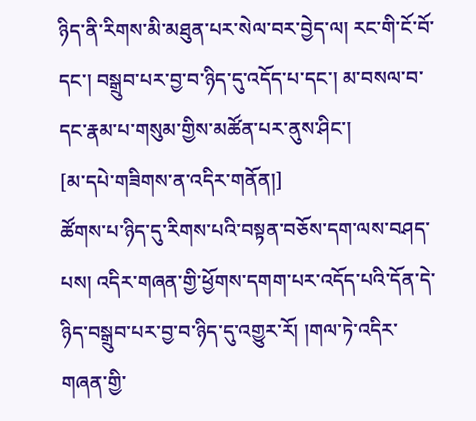ཉིད་ནི་རིགས་མི་མཐུན་པར་སེལ་བར་བྱེད་ལ། རང་གི་ངོ་བོ་དང་། བསྒྲུབ་པར་བྱ་བ་ཉིད་དུ་འདོད་པ་དང་། མ་བསལ་བ་དང་རྣམ་པ་གསུམ་གྱིས་མཚོན་པར་ནུས་ཤིང་།
[མ་དཔེ་གཟིགས་ན་འདིར་གནོན།]
ཚོགས་པ་ཉིད་དུ་རིགས་པའི་བསྟན་བཅོས་དག་ལས་བཤད་པས། འདིར་གཞན་གྱི་ཕྱོགས་དགག་པར་འདོད་པའི་དོན་དེ་ཉིད་བསྒྲུབ་པར་བྱ་བ་ཉིད་དུ་འགྱུར་རོ། །གལ་ཏེ་འདིར་གཞན་གྱི་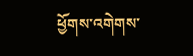ཕྱོགས་འགེགས་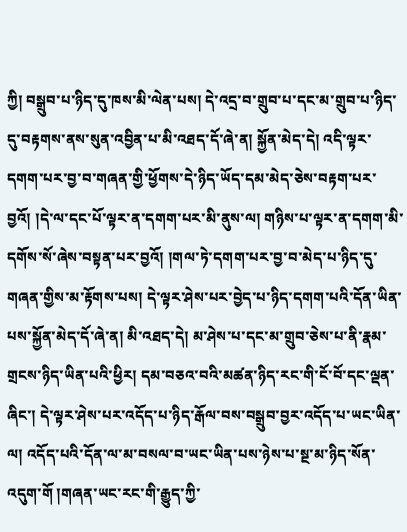ཀྱི། བསྒྲུབ་པ་ཉིད་དུ་ཁས་མི་ལེན་པས། དེ་འདྲ་བ་གྲུབ་པ་དང་མ་གྲུབ་པ་ཉིད་དུ་བརྟགས་ནས་སུན་འབྱིན་པ་མི་འཐད་དོ་ཞེ་ན། སྐྱོན་མེད་དེ། འདི་ལྟར་དགག་པར་བྱ་བ་གཞན་གྱི་ཕྱོགས་དེ་ཉིད་ཡོད་དམ་མེད་ཅེས་བརྟག་པར་བྱའོ། །དེ་ལ་དང་པོ་ལྟར་ན་དགག་པར་མི་ནུས་ལ། གཉིས་པ་ལྟར་ན་དགག་མི་དགོས་སོ་ཞེས་བསྟན་པར་བྱའོ། །གལ་ཏེ་དགག་པར་བྱ་བ་མེད་པ་ཉིད་དུ་གཞན་གྱིས་མ་རྟོགས་པས། དེ་ལྟར་ཤེས་པར་བྱེད་པ་ཉིད་དགག་པའི་དོན་ཡིན་པས་སྐྱོན་མེད་དོ་ཞེ་ན། མི་འཐད་དེ། མ་ཤེས་པ་དང་མ་གྲུབ་ཅེས་པ་ནི་རྣམ་གྲངས་ཉིད་ཡིན་པའི་ཕྱིར། དམ་བཅའ་བའི་མཚན་ཉིད་རང་གི་ངོ་བོ་དང་ལྡན་ཞིང་། དེ་ལྟར་ཤེས་པར་འདོད་པ་ཉིད་རྒོལ་བས་བསྒྲུབ་བྱར་འདོད་པ་ཡང་ཡིན་ལ། འདོད་པའི་དོན་ལ་མ་བསལ་བ་ཡང་ཡིན་པས་ཉེས་པ་སྔ་མ་ཉིད་སོན་འདུག་གོ །གཞན་ཡང་རང་གི་རྒྱུད་ཀྱི་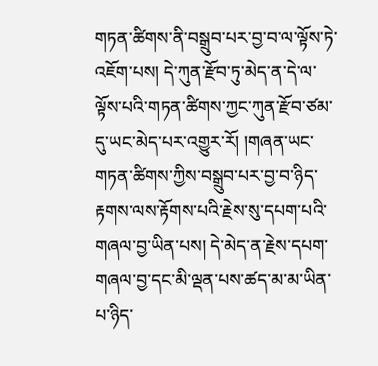གཏན་ཚིགས་ནི་བསྒྲུབ་པར་བྱ་བ་ལ་ལྟོས་ཏེ་འཇོག་པས། དེ་ཀུན་རྫོབ་ཏུ་མེད་ན་དེ་ལ་ལྟོས་པའི་གཏན་ཚིགས་ཀྱང་ཀུན་རྫོབ་ཙམ་དུ་ཡང་མེད་པར་འགྱུར་རོ། །གཞན་ཡང་གཏན་ཚིགས་ཀྱིས་བསྒྲུབ་པར་བྱ་བ་ཉིད་རྟགས་ལས་རྟོགས་པའི་རྗེས་སུ་དཔག་པའི་གཞལ་བྱ་ཡིན་པས། དེ་མེད་ན་རྗེས་དཔག་གཞལ་བྱ་དང་མི་ལྡན་པས་ཚད་མ་མ་ཡིན་པ་ཉིད་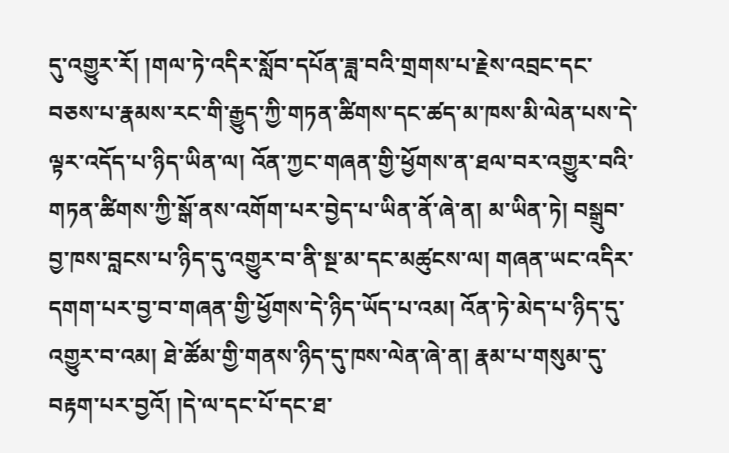དུ་འགྱུར་རོ། །གལ་ཏེ་འདིར་སློབ་དཔོན་ཟླ་བའི་གྲགས་པ་རྗེས་འབྲང་དང་བཅས་པ་རྣམས་རང་གི་རྒྱུད་ཀྱི་གཏན་ཚིགས་དང་ཚད་མ་ཁས་མི་ལེན་པས་དེ་ལྟར་འདོད་པ་ཉིད་ཡིན་ལ། འོན་ཀྱང་གཞན་གྱི་ཕྱོགས་ན་ཐལ་བར་འགྱུར་བའི་གཏན་ཚིགས་ཀྱི་སྒོ་ནས་འགོག་པར་བྱེད་པ་ཡིན་ནོ་ཞེ་ན། མ་ཡིན་ཏེ། བསྒྲུབ་བྱ་ཁས་བླངས་པ་ཉིད་དུ་འགྱུར་བ་ནི་སྔ་མ་དང་མཚུངས་ལ། གཞན་ཡང་འདིར་དགག་པར་བྱ་བ་གཞན་གྱི་ཕྱོགས་དེ་ཉིད་ཡོད་པ་འམ། འོན་ཏེ་མེད་པ་ཉིད་དུ་འགྱུར་བ་འམ། ཐེ་ཚོམ་གྱི་གནས་ཉིད་དུ་ཁས་ལེན་ཞེ་ན། རྣམ་པ་གསུམ་དུ་བརྟག་པར་བྱའོ། །དེ་ལ་དང་པོ་དང་ཐ་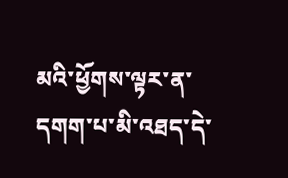མའི་ཕྱོགས་ལྟར་ན་དགག་པ་མི་འཐད་དེ་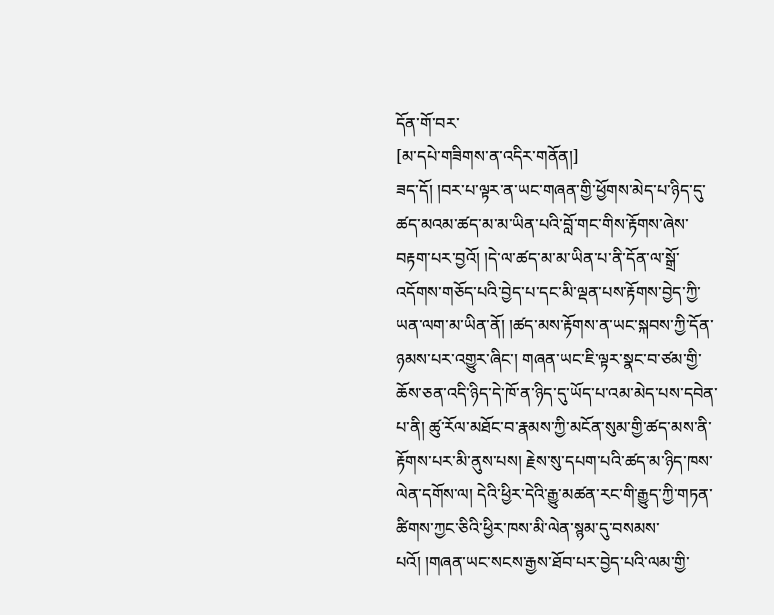དོན་གོ་བར་
[མ་དཔེ་གཟིགས་ན་འདིར་གནོན།]
ཟད་དོ། །བར་པ་ལྟར་ན་ཡང་གཞན་གྱི་ཕྱོགས་མེད་པ་ཉིད་དུ་ཚད་མའམ་ཚད་མ་མ་ཡིན་པའི་བློ་གང་གིས་རྟོགས་ཞེས་བརྟག་པར་བྱའོ། །དེ་ལ་ཚད་མ་མ་ཡིན་པ་ནི་དོན་ལ་སྒྲོ་འདོགས་གཅོད་པའི་བྱེད་པ་དང་མི་ལྡན་པས་རྟོགས་བྱེད་ཀྱི་ཡན་ལག་མ་ཡིན་ནོ། །ཚད་མས་རྟོགས་ན་ཡང་སྐབས་ཀྱི་དོན་ཉམས་པར་འགྱུར་ཞིང་། གཞན་ཡང་ཇི་ལྟར་སྣང་བ་ཙམ་གྱི་ཆོས་ཅན་འདི་ཉིད་དེ་ཁོ་ན་ཉིད་དུ་ཡོད་པ་འམ་མེད་པས་དབེན་པ་ནི། ཚུ་རོལ་མཐོང་བ་རྣམས་ཀྱི་མངོན་སུམ་གྱི་ཚད་མས་ནི་རྟོགས་པར་མི་ནུས་པས། རྗེས་སུ་དཔག་པའི་ཚད་མ་ཉིད་ཁས་ལེན་དགོས་ལ། དེའི་ཕྱིར་དེའི་རྒྱུ་མཚན་རང་གི་རྒྱུད་ཀྱི་གཏན་ཚིགས་ཀྱང་ཅིའི་ཕྱིར་ཁས་མི་ལེན་སྙམ་དུ་བསམས་པའོ། །གཞན་ཡང་སངས་རྒྱས་ཐོབ་པར་བྱེད་པའི་ལམ་གྱི་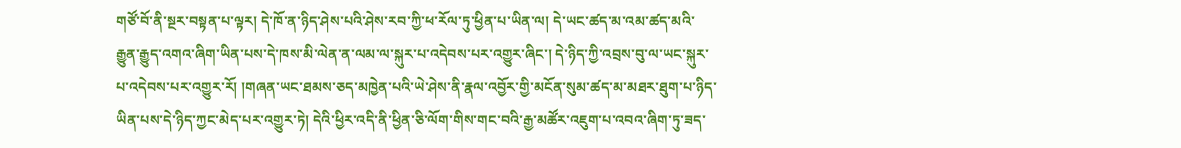གཙོ་བོ་ནི་སྔར་བསྟན་པ་ལྟར། དེ་ཁོ་ན་ཉིད་ཤེས་པའི་ཤེས་རབ་ཀྱི་ཕ་རོལ་ཏུ་ཕྱིན་པ་ཡིན་ལ། དེ་ཡང་ཚད་མ་འམ་ཚད་མའི་རྒྱུན་རྒྱུད་འགའ་ཞིག་ཡིན་པས་དེ་ཁས་མི་ལེན་ན་ལམ་ལ་སྐུར་པ་འདེབས་པར་འགྱུར་ཞིང་། དེ་ཉིད་ཀྱི་འབྲས་བུ་ལ་ཡང་སྐུར་པ་འདེབས་པར་འགྱུར་རོ། །གཞན་ཡང་ཐམས་ཅད་མཁྱེན་པའི་ཡེ་ཤེས་ནི་རྣལ་འབྱོར་གྱི་མངོན་སུམ་ཚད་མ་མཐར་ཐུག་པ་ཉིད་ཡིན་པས་དེ་ཉིད་ཀྱང་མེད་པར་འགྱུར་ཏེ། དེའི་ཕྱིར་འདི་ནི་ཕྱིན་ཅི་ལོག་གིས་གང་བའི་རྒྱ་མཚོར་འཇུག་པ་འབའ་ཞིག་ཏུ་ཟད་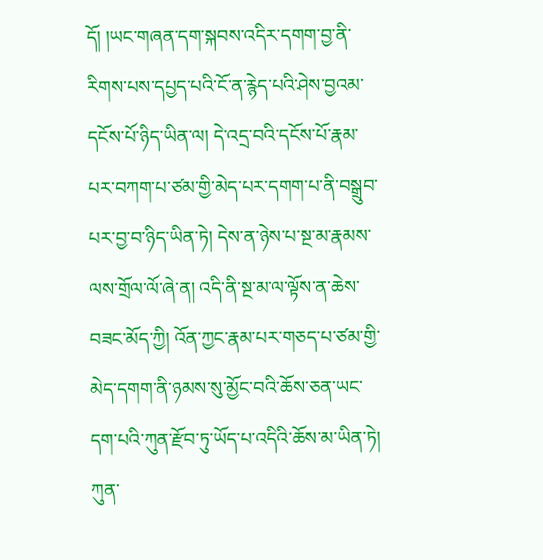དོ། །ཡང་གཞན་དག་སྐབས་འདིར་དགག་བྱ་ནི་རིགས་པས་དཔྱད་པའི་ངོ་ན་རྙེད་པའི་ཤེས་བྱའམ་དངོས་པོ་ཉིད་ཡིན་ལ། དེ་འདྲ་བའི་དངོས་པོ་རྣམ་པར་བཀག་པ་ཙམ་གྱི་མེད་པར་དགག་པ་ནི་བསྒྲུབ་པར་བྱ་བ་ཉིད་ཡིན་ཏེ། དེས་ན་ཉེས་པ་སྔ་མ་རྣམས་ལས་གྲོལ་ལོ་ཞེ་ན། འདི་ནི་སྔ་མ་ལ་ལྟོས་ན་ཆེས་བཟང་མོད་ཀྱི། འོན་ཀྱང་རྣམ་པར་གཅད་པ་ཙམ་གྱི་མེད་དགག་ནི་ཉམས་སུ་མྱོང་བའི་ཆོས་ཅན་ཡང་དག་པའི་ཀུན་རྫོབ་ཏུ་ཡོད་པ་འདིའི་ཆོས་མ་ཡིན་ཏེ། ཀུན་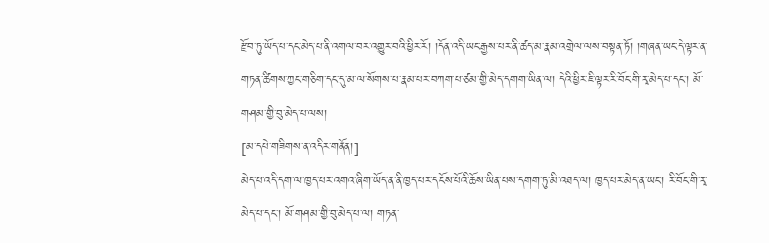རྫོབ་ཏུ་ཡོད་པ་དང་མེད་པ་ནི་འགལ་བར་འགྱུར་བའི་ཕྱིར་རོ། །དོན་འདི་ཡང་རྒྱས་པར་ནི་ཚད་མ་རྣམ་འགྲེལ་ལས་བསྟན་ཏོ། །གཞན་ཡང་དེ་ལྟར་ན་གཏན་ཚིགས་ཀྱང་གཅིག་དང་དུ་མ་ལ་སོགས་པ་རྣམ་པར་བཀག་པ་ཙམ་གྱི་མེད་དགག་ཡིན་ལ། དེའི་ཕྱིར་ཇི་ལྟར་རི་བོང་གི་རྭ་མེད་པ་དང་། མོ་གཤམ་གྱི་བུ་མེད་པ་ལས།
[མ་དཔེ་གཟིགས་ན་འདིར་གནོན།]
མེད་པ་འདི་དག་ལ་ཁྱད་པར་འགའ་ཞིག་ཡོད་ན་ནི་ཁྱད་པར་དངོས་པོའི་ཆོས་ཡིན་པས་དགག་ཏུ་མི་འཐད་ལ། ཁྱད་པར་མེད་ན་ཡང་། རི་བོང་གི་རྭ་མེད་པ་དང་། མོ་གཤམ་གྱི་བུ་མེད་པ་ལ། གཏན་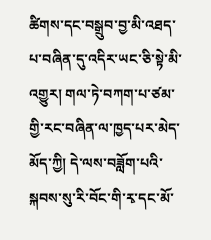ཚིགས་དང་བསྒྲུབ་བྱ་མི་འཐད་པ་བཞིན་དུ་འདིར་ཡང་ཅི་སྟེ་མི་འགྱུར། གལ་ཏེ་བཀག་པ་ཙམ་གྱི་རང་བཞིན་ལ་ཁྱད་པར་མེད་མོད་ཀྱི། དེ་ལས་བཟློག་པའི་སྐབས་སུ་རི་བོང་གི་རྭ་དང་མོ་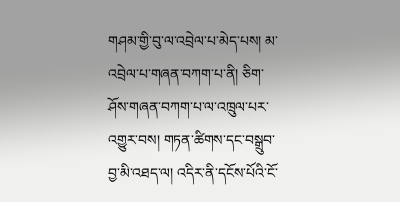གཤམ་གྱི་བུ་ལ་འབྲེལ་པ་མེད་པས། མ་འབྲེལ་པ་གཞན་བཀག་པ་ནི། ཅིག་ཤོས་གཞན་བཀག་པ་ལ་འཁྲུལ་པར་འགྱུར་བས། གཏན་ཚིགས་དང་བསྒྲུབ་བྱ་མི་འཐད་ལ། འདིར་ནི་དངོས་པོའི་ངོ་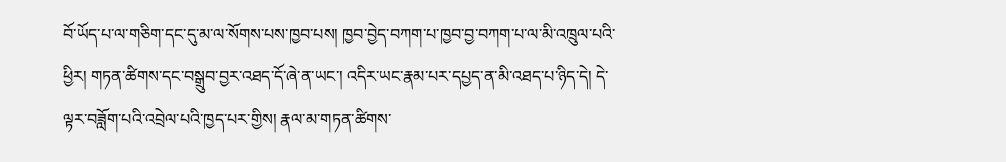བོ་ཡོད་པ་ལ་གཅིག་དང་དུ་མ་ལ་སོགས་པས་ཁྱབ་པས། ཁྱབ་བྱེད་བཀག་པ་ཁྱབ་བྱ་བཀག་པ་ལ་མི་འཁྲུལ་པའི་ཕྱིར། གཏན་ཚིགས་དང་བསྒྲུབ་བྱར་འཐད་དོ་ཞེ་ན་ཡང་། འདིར་ཡང་རྣམ་པར་དཔྱད་ན་མི་འཐད་པ་ཉིད་དེ། དེ་ལྟར་བཟློག་པའི་འབྲེལ་པའི་ཁྱད་པར་གྱིས། རྣལ་མ་གཏན་ཚིགས་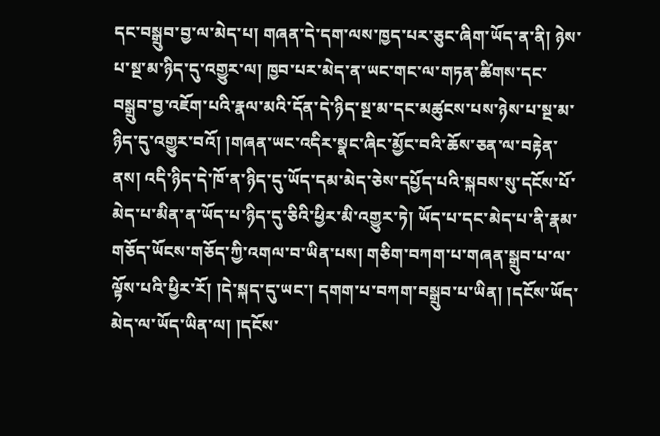དང་བསྒྲུབ་བྱ་ལ་མེད་པ། གཞན་དེ་དག་ལས་ཁྱད་པར་ཅུང་ཞིག་ཡོད་ན་ནི། ཉེས་པ་སྔ་མ་ཉིད་དུ་འགྱུར་ལ། ཁྱབ་པར་མེད་ན་ཡང་གང་ལ་གཏན་ཚིགས་དང་བསྒྲུབ་བྱ་འཇོག་པའི་རྣལ་མའི་དོན་དེ་ཉིད་སྔ་མ་དང་མཚུངས་པས་ཉེས་པ་སྔ་མ་ཉིད་དུ་འགྱུར་བའོ། །གཞན་ཡང་འདིར་སྣང་ཞིང་མྱོང་བའི་ཆོས་ཅན་ལ་བརྟེན་ནས། འདི་ཉིད་དེ་ཁོ་ན་ཉིད་དུ་ཡོད་དམ་མེད་ཅེས་དཔྱོད་པའི་སྐབས་སུ་དངོས་པོ་མེད་པ་མིན་ན་ཡོད་པ་ཉིད་དུ་ཅིའི་ཕྱིར་མི་འགྱུར་ཏེ། ཡོད་པ་དང་མེད་པ་ནི་རྣམ་གཅོད་ཡོངས་གཅོད་ཀྱི་འགལ་བ་ཡིན་པས། གཅིག་བཀག་པ་གཞན་སྒྲུབ་པ་ལ་ལྟོས་པའི་ཕྱིར་རོ། །དེ་སྐད་དུ་ཡང་། དགག་པ་བཀག་བསྒྲུབ་པ་ཡིན། །དངོས་ཡོད་མེད་ལ་ཡོད་ཡིན་ལ། །དངོས་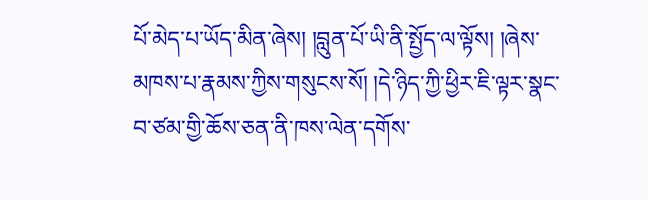པོ་མེད་པ་ཡོད་མིན་ཞེས། །བླུན་པོ་ཡི་ནི་སྤྱོད་ལ་ལྟོས། །ཞེས་མཁས་པ་རྣམས་ཀྱིས་གསུངས་སོ། །དེ་ཉིད་ཀྱི་ཕྱིར་ཇི་ལྟར་སྣང་བ་ཙམ་གྱི་ཆོས་ཅན་ནི་ཁས་ལེན་དགོས་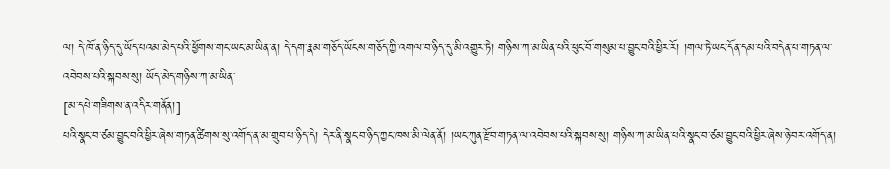ལ། དེ་ཁོ་ན་ཉིད་དུ་ཡོད་པའམ་མེད་པའི་ཕྱོགས་གང་ཡང་མ་ཡིན་ན། དེ་དག་རྣམ་གཅོད་ཡོངས་གཅོད་ཀྱི་འགལ་བ་ཉིད་དུ་མི་འགྱུར་ཏེ། གཉིས་ཀ་མ་ཡིན་པའི་ཕུང་བོ་གསུམ་པ་བྱུང་བའི་ཕྱིར་རོ། །གལ་ཏེ་ཡང་དོན་དམ་པའི་བདེན་པ་གཏན་ལ་འབེབས་པའི་སྐབས་སུ། ཡོད་མེད་གཉིས་ཀ་མ་ཡིན་
[མ་དཔེ་གཟིགས་ན་འདིར་གནོན།]
པའི་སྣང་བ་ཙམ་བྱུང་བའི་ཕྱིར་ཞེས་གཏན་ཚིགས་སུ་འགོད་ན་མ་གྲུབ་པ་ཉིད་དེ། དེར་ནི་སྣང་བ་ཉིད་ཀྱང་ཁས་མི་ལེན་ནོ། །ཡང་ཀུན་རྫོབ་གཏན་ལ་འབེབས་པའི་སྐབས་སུ། གཉིས་ཀ་མ་ཡིན་པའི་སྣང་བ་ཙམ་བྱུང་བའི་ཕྱིར་ཞེས་ཉེ་བར་འགོད་ན།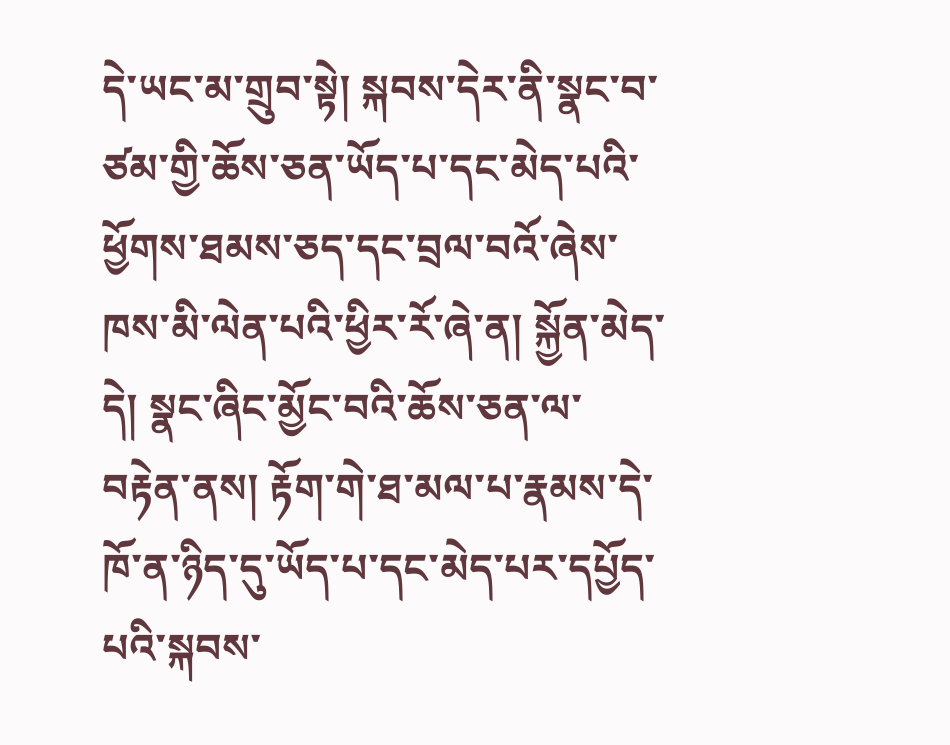དེ་ཡང་མ་གྲུབ་སྟེ། སྐབས་དེར་ནི་སྣང་བ་ཙམ་གྱི་ཆོས་ཅན་ཡོད་པ་དང་མེད་པའི་ཕྱོགས་ཐམས་ཅད་དང་བྲལ་བའོ་ཞེས་ཁས་མི་ལེན་པའི་ཕྱིར་རོ་ཞེ་ན། སྐྱོན་མེད་དེ། སྣང་ཞིང་མྱོང་བའི་ཆོས་ཅན་ལ་བརྟེན་ནས། རྟོག་གེ་ཐ་མལ་པ་རྣམས་དེ་ཁོ་ན་ཉིད་དུ་ཡོད་པ་དང་མེད་པར་དཔྱོད་པའི་སྐབས་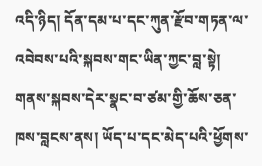འདི་ཉིད། དོན་དམ་པ་དང་ཀུན་རྫོབ་གཏན་ལ་འབེབས་པའི་སྐབས་གང་ཡིན་ཀྱང་བླ་སྟེ། གནས་སྐབས་དེར་སྣང་བ་ཙམ་གྱི་ཆོས་ཅན་ཁས་བླངས་ནས། ཡོད་པ་དང་མེད་པའི་ཕྱོགས་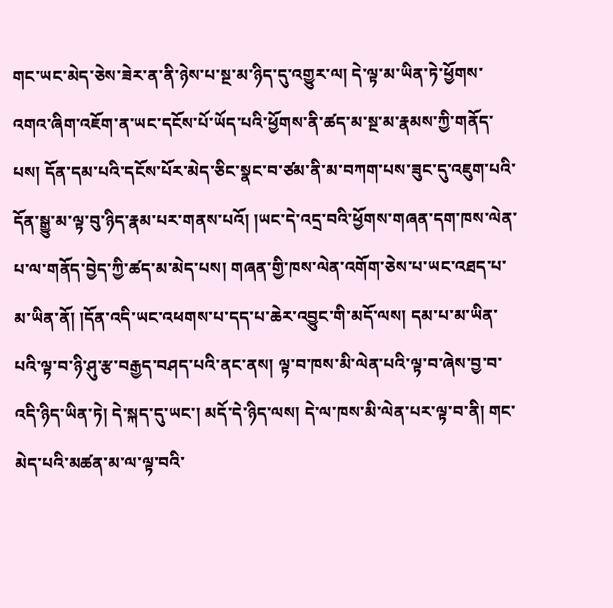གང་ཡང་མེད་ཅེས་ཟེར་ན་ནི་ཉེས་པ་སྔ་མ་ཉིད་དུ་འགྱུར་ལ། དེ་ལྟ་མ་ཡིན་ཏེ་ཕྱོགས་འགའ་ཞིག་འཇོག་ན་ཡང་དངོས་པོ་ཡོད་པའི་ཕྱོགས་ནི་ཚད་མ་སྔ་མ་རྣམས་ཀྱི་གནོད་པས། དོན་དམ་པའི་དངོས་པོར་མེད་ཅིང་སྣང་བ་ཙམ་ནི་མ་བཀག་པས་ཟུང་དུ་འཇུག་པའི་དོན་སྒྱུ་མ་ལྟ་བུ་ཉིད་རྣམ་པར་གནས་པའོ། །ཡང་དེ་འདྲ་བའི་ཕྱོགས་གཞན་དག་ཁས་ལེན་པ་ལ་གནོད་བྱེད་ཀྱི་ཚད་མ་མེད་པས། གཞན་གྱི་ཁས་ལེན་འགོག་ཅེས་པ་ཡང་འཐད་པ་མ་ཡིན་ནོ། །དོན་འདི་ཡང་འཕགས་པ་དད་པ་ཆེར་འབྱུང་གི་མདོ་ལས། དམ་པ་མ་ཡིན་པའི་ལྟ་བ་ཉི་ཤུ་རྩ་བརྒྱད་བཤད་པའི་ནང་ནས། ལྟ་བ་ཁས་མི་ལེན་པའི་ལྟ་བ་ཞེས་བྱ་བ་འདི་ཉིད་ཡིན་ཏེ། དེ་སྐད་དུ་ཡང་། མདོ་དེ་ཉིད་ལས། དེ་ལ་ཁས་མི་ལེན་པར་ལྟ་བ་ནི། གང་མེད་པའི་མཚན་མ་ལ་ལྟ་བའི་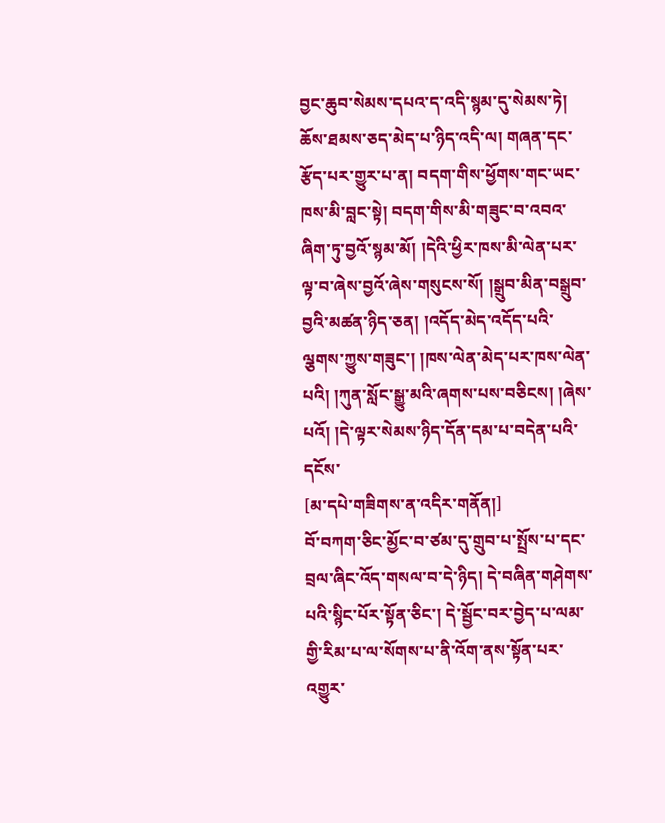བྱང་ཆུབ་སེམས་དཔའ་ད་འདི་སྙམ་དུ་སེམས་ཏེ། ཆོས་ཐམས་ཅད་མེད་པ་ཉིད་འདི་ལ། གཞན་དང་རྩོད་པར་གྱུར་པ་ན། བདག་གིས་ཕྱོགས་གང་ཡང་ཁས་མི་བླང་སྟེ། བདག་གིས་མི་གཟུང་བ་འབའ་ཞིག་ཏུ་བྱའོ་སྙམ་མོ། །དེའི་ཕྱིར་ཁས་མི་ལེན་པར་ལྟ་བ་ཞེས་བྱའོ་ཞེས་གསུངས་སོ། །སྒྲུབ་མིན་བསྒྲུབ་བྱའི་མཚན་ཉིད་ཅན། །འདོད་མེད་འདོད་པའི་ལྕགས་ཀྱུས་གཟུང་། །ཁས་ལེན་མེད་པར་ཁས་ལེན་པའི། །ཀུན་སློང་སྒྱུ་མའི་ཞགས་པས་བཅིངས། །ཞེས་པའོ། །དེ་ལྟར་སེམས་ཉིད་དོན་དམ་པ་བདེན་པའི་དངོས་
[མ་དཔེ་གཟིགས་ན་འདིར་གནོན།]
བོ་བཀག་ཅིང་མྱོང་བ་ཙམ་དུ་གྲུབ་པ་སྤྲོས་པ་དང་བྲལ་ཞིང་འོད་གསལ་བ་དེ་ཉིད། དེ་བཞིན་གཤེགས་པའི་སྙིང་པོར་སྟོན་ཅིང་། དེ་སྦྱོང་བར་བྱེད་པ་ལམ་གྱི་རིམ་པ་ལ་སོགས་པ་ནི་འོག་ནས་སྟོན་པར་འགྱུར་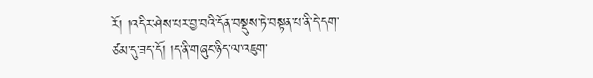རོ། །འདིར་ཤེས་པར་བྱ་བའི་དོན་བསྡུས་ཏེ་བསྟན་པ་ནི་དེ་དག་ཙམ་དུ་ཟད་དོ། །ད་ནི་གཞུང་ཉིད་ལ་འཇུག་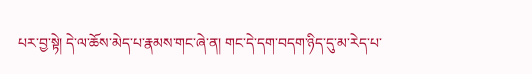པར་བྱ་སྟེ། དེ་ལ་ཆོས་མེད་པ་རྣམས་གང་ཞེ་ན། གང་དེ་དག་བདག་ཉིད་དུ་མ་རེད་པ་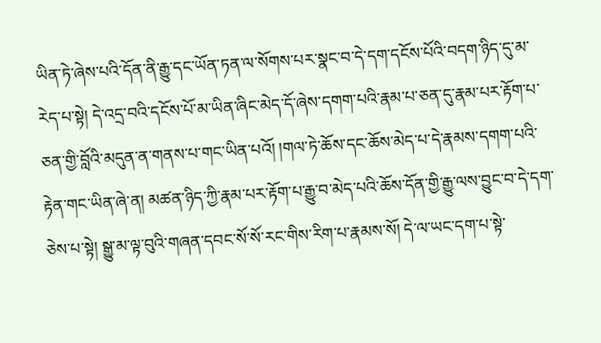ཡིན་ཏེ་ཞེས་པའི་དོན་ནི་རྒྱུ་དང་ཡོན་ཏན་ལ་སོགས་པར་སྣང་བ་དེ་དག་དངོས་པོའི་བདག་ཉིད་དུ་མ་རེད་པ་སྟེ། དེ་འདྲ་བའི་དངོས་པོ་མ་ཡིན་ཞིང་མེད་དོ་ཞེས་དགག་པའི་རྣམ་པ་ཅན་དུ་རྣམ་པར་རྟོག་པ་ཅན་གྱི་བློའི་མདུན་ན་གནས་པ་གང་ཡིན་པའོ། །གལ་ཏེ་ཆོས་དང་ཆོས་མེད་པ་དེ་རྣམས་དགག་པའི་རྟེན་གང་ཡིན་ཞེ་ན། མཚན་ཉིད་ཀྱི་རྣམ་པར་རྟོག་པ་རྒྱུ་བ་མེད་པའི་ཆོས་དོན་གྱི་རྒྱུ་ལས་བྱུང་བ་དེ་དག་ཅེས་པ་སྟེ། སྒྱུ་མ་ལྟ་བུའི་གཞན་དབང་སོ་སོ་རང་གིས་རིག་པ་རྣམས་སོ། དེ་ལ་ཡང་དག་པ་སྟེ་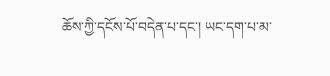ཆོས་ཀྱི་དངོས་པོ་བདེན་པ་དང་། ཡང་དག་པ་མ་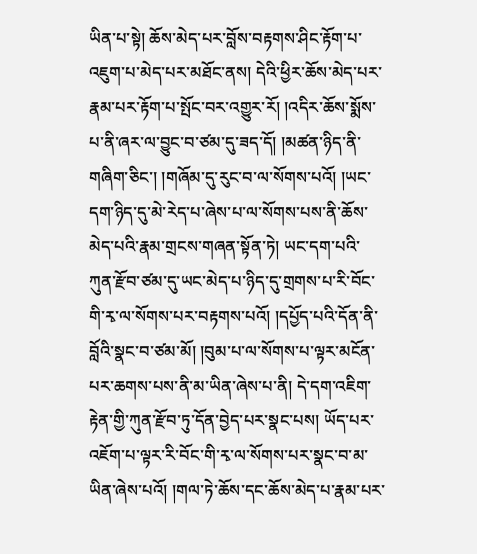ཡིན་པ་སྟེ། ཆོས་མེད་པར་བློས་བརྟགས་ཤིང་རྟོག་པ་འཇུག་པ་མེད་པར་མཐོང་ནས། དེའི་ཕྱིར་ཆོས་མེད་པར་རྣམ་པར་རྟོག་པ་སྤོང་བར་འགྱུར་རོ། །འདིར་ཆོས་སྨོས་པ་ནི་ཞར་ལ་བྱུང་བ་ཙམ་དུ་ཟད་དོ། །མཚན་ཉིད་ནི་གཞིག་ཅིང་། །གཞོམ་དུ་རུང་བ་ལ་སོགས་པའོ། །ཡང་དག་ཉིད་དུ་མེ་རེད་པ་ཞེས་པ་ལ་སོགས་པས་ནི་ཆོས་མེད་པའི་རྣམ་གྲངས་གཞན་སྟོན་ཏེ། ཡང་དག་པའི་ཀུན་རྫོབ་ཙམ་དུ་ཡང་མེད་པ་ཉིད་དུ་གྲགས་པ་རི་བོང་གི་རྭ་ལ་སོགས་པར་བརྟགས་པའོ། །དཔྱོད་པའི་དོན་ནི་བློའི་སྣང་བ་ཙམ་མོ། །བུམ་པ་ལ་སོགས་པ་ལྟར་མངོན་པར་ཆགས་པས་ནི་མ་ཡིན་ཞེས་པ་ནི། དེ་དག་འཇིག་རྟེན་གྱི་ཀུན་རྫོབ་ཏུ་དོན་བྱེད་པར་སྣང་པས། ཡོད་པར་འཇོག་པ་ལྟར་རི་བོང་གི་རྭ་ལ་སོགས་པར་སྣང་བ་མ་ཡིན་ཞེས་པའོ། །གལ་ཏེ་ཆོས་དང་ཆོས་མེད་པ་རྣམ་པར་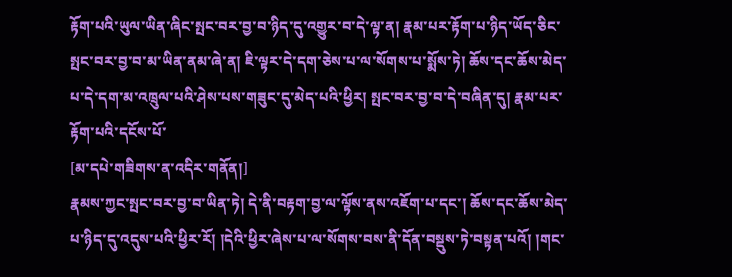རྟོག་པའི་ཡུལ་ཡིན་ཞིང་སྤང་བར་བྱ་བ་ཉིད་དུ་འགྱུར་བ་དེ་ལྟ་ན། རྣམ་པར་རྟོག་པ་ཉིད་ཡོད་ཅིང་སྤང་བར་བྱ་བ་མ་ཡིན་ནམ་ཞེ་ན། ཇི་ལྟར་དེ་དག་ཅེས་པ་ལ་སོགས་པ་སྨོས་ཏེ། ཆོས་དང་ཆོས་མེད་པ་དེ་དག་མ་འཁྲུལ་པའི་ཤེས་པས་གཟུང་དུ་མེད་པའི་ཕྱིར། སྤང་བར་བྱ་བ་དེ་བཞིན་དུ། རྣམ་པར་རྟོག་པའི་དངོས་པོ་
[མ་དཔེ་གཟིགས་ན་འདིར་གནོན།]
རྣམས་ཀྱང་སྤང་བར་བྱ་བ་ཡིན་ཏེ། དེ་ནི་བརྟག་བྱ་ལ་ལྟོས་ནས་འཇོག་པ་དང་། ཆོས་དང་ཆོས་མེད་པ་ཉིད་དུ་འདུས་པའི་ཕྱིར་རོ། །དེའི་ཕྱིར་ཞེས་པ་ལ་སོགས་བས་ནི་དོན་བསྡུས་ཏེ་བསྟན་པའོ། །གང་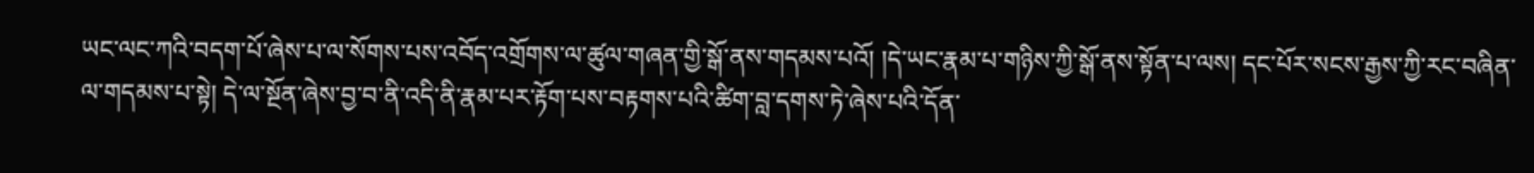ཡང་ལང་ཀའི་བདག་པོ་ཞེས་པ་ལ་སོགས་པས་འབོད་འགྲོགས་ལ་ཚུལ་གཞན་གྱི་སྒོ་ནས་གདམས་པའོ། །དེ་ཡང་རྣམ་པ་གཉིས་ཀྱི་སྒོ་ནས་སྟོན་པ་ལས། དང་པོར་སངས་རྒྱས་ཀྱི་རང་བཞིན་ལ་གདམས་པ་སྟེ། དེ་ལ་སྔོན་ཞེས་བྱ་བ་ནི་འདི་ནི་རྣམ་པར་རྟོག་པས་བརྟགས་པའི་ཚིག་བླ་དགས་ཏེ་ཞེས་པའི་དོན་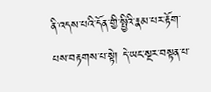ནི་འདས་པའི་དོན་གྱི་སྤྱིའི་རྣམ་པར་རྟོག་པས་བརྟགས་པ་སྟེ། དེ་ཡང་སྔར་བསྟན་པ་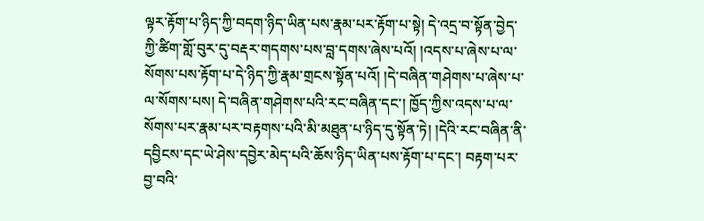ལྟར་རྟོག་པ་ཉིད་ཀྱི་བདག་ཉིད་ཡིན་པས་རྣམ་པར་རྟོག་པ་སྟེ། དེ་འདྲ་བ་སྟོན་བྱེད་ཀྱི་ཚིག་གློ་བུར་དུ་བརྡར་གདགས་པས་བླ་དགས་ཞེས་པའོ། །འདས་པ་ཞེས་པ་ལ་སོགས་པས་རྟོག་པ་དེ་ཉིད་ཀྱི་རྣམ་གྲངས་སྟོན་པའོ། །དེ་བཞིན་གཤེགས་པ་ཞེས་པ་ལ་སོགས་པས། དེ་བཞིན་གཤེགས་པའི་རང་བཞིན་དང་། ཁྱོད་ཀྱིས་འདས་པ་ལ་སོགས་པར་རྣམ་པར་བརྟགས་པའི་མི་མཐུན་པ་ཉིད་དུ་སྟོན་ཏེ། །དེའི་རང་བཞིན་ནི་དབྱིངས་དང་ཡེ་ཤེས་དབྱེར་མེད་པའི་ཆོས་ཉིད་ཡིན་པས་རྟོག་པ་དང་། བརྟག་པར་བྱ་བའི་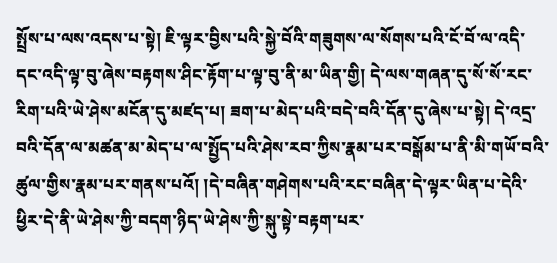སྤྲོས་པ་ལས་འདས་པ་སྟེ། ཇི་ལྟར་བྱིས་པའི་སྐྱེ་བོའི་གཟུགས་ལ་སོགས་པའི་ངོ་བོ་ལ་འདི་དང་འདི་ལྟ་བུ་ཞེས་བརྟགས་ཤིང་རྟོག་པ་ལྟ་བུ་ནི་མ་ཡིན་གྱི། དེ་ལས་གཞན་དུ་སོ་སོ་རང་རིག་པའི་ཡེ་ཤེས་མངོན་དུ་མཛད་པ། ཟག་པ་མེད་པའི་བདེ་བའི་དོན་དུ་ཞེས་པ་སྟེ། དེ་འདྲ་བའི་དོན་ལ་མཚན་མ་མེད་པ་ལ་སྤྱོད་པའི་ཤེས་རབ་ཀྱིས་རྣམ་པར་བསྒོམ་པ་ནི་མི་གཡོ་བའི་ཚུལ་གྱིས་རྣམ་པར་གནས་པའོ། །དེ་བཞིན་གཤེགས་པའི་རང་བཞིན་དེ་ལྟར་ཡིན་པ་དེའི་ཕྱིར་དེ་ནི་ཡེ་ཤེས་ཀྱི་བདག་ཉིད་ཡེ་ཤེས་ཀྱི་སྐུ་སྟེ་བརྟག་པར་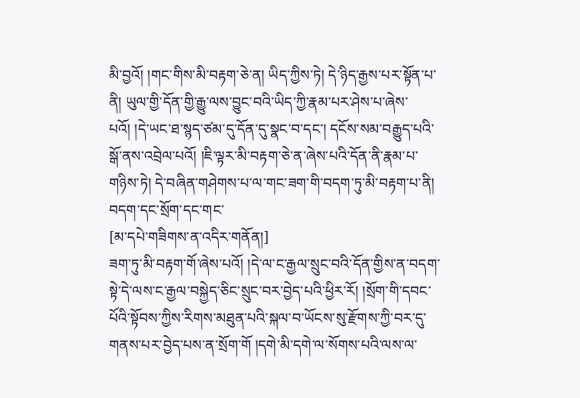མི་བྱའོ། །གང་གིས་མི་བརྟག་ཅེ་ན། ཡིད་ཀྱིས་ཏེ། དེ་ཉིད་རྒྱས་པར་སྟོན་པ་ནི། ཡུལ་གྱི་དོན་གྱི་རྒྱུ་ལས་བྱུང་བའི་ཡིད་ཀྱི་རྣམ་པར་ཤེས་པ་ཞེས་པའོ། །དེ་ཡང་ཐ་སྙད་ཙམ་དུ་དོན་དུ་སྣང་བ་དང་། དངོས་སམ་བརྒྱུད་པའི་སྒོ་ནས་འབྲེལ་པའོ། །ཇི་ལྟར་མི་བརྟག་ཅེ་ན་ཞེས་པའི་དོན་ནི་རྣམ་པ་གཉིས་ཏེ། དེ་བཞིན་གཤེགས་པ་ལ་གང་ཟག་གི་བདག་ཏུ་མི་བརྟག་པ་ནི། བདག་དང་སྲོག་དང་གང་
[མ་དཔེ་གཟིགས་ན་འདིར་གནོན།]
ཟག་ཏུ་མི་བརྟག་གོ་ཞེས་པའོ། །དེ་ལ་ང་རྒྱལ་སྲུང་བའི་དོན་གྱིས་ན་བདག་སྟེ་དེ་ལས་ང་རྒྱལ་བསྐྱེད་ཅིང་སྲུང་བར་བྱེད་པའི་ཕྱིར་རོ། །སྲོག་གི་དབང་པོའི་སྟོབས་ཀྱིས་རིགས་མཐུན་པའི་སྐལ་བ་ཡོངས་སུ་རྫོགས་ཀྱི་བར་དུ་གནས་པར་བྱེད་པས་ན་སྲོག་གོ །དགེ་མི་དགེ་ལ་སོགས་པའི་ལས་ལ་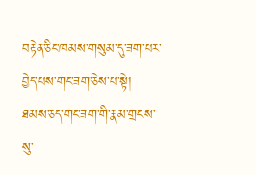བརྟེན་ཅིང་ཁམས་གསུམ་དུ་ཟག་པར་བྱེད་པས་གང་ཟག་ཅེས་པ་སྟེ། ཐམས་ཅད་གང་ཟག་གི་རྣམ་གྲངས་སུ་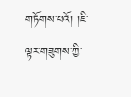གཏོགས་པའོ། །ཇི་ལྟར་གཟུགས་ཀྱི་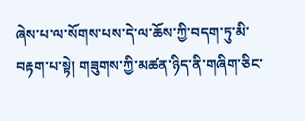ཞེས་པ་ལ་སོགས་པས་དེ་ལ་ཆོས་ཀྱི་བདག་ཏུ་མི་བརྟག་པ་སྟེ། གཟུགས་ཀྱི་མཚན་ཉིད་ནི་གཞིག་ཅིང་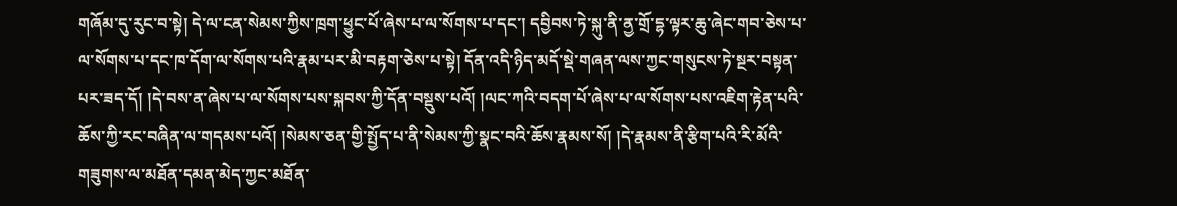གཞོམ་དུ་རུང་བ་སྟེ། དེ་ལ་ངན་སེམས་ཀྱིས་ཁྲག་ཕྱུང་པོ་ཞེས་པ་ལ་སོགས་པ་དང་། དབྱིབས་ཏེ་སྐུ་ནི་ནྱ་གྲོ་དྷ་ལྟར་ཆུ་ཞེང་གབ་ཅེས་པ་ལ་སོགས་པ་དང་ཁ་དོག་ལ་སོགས་པའི་རྣམ་པར་མི་བརྟག་ཅེས་པ་སྟེ། དོན་འདི་ཉིད་མདོ་སྡེ་གཞན་ལས་ཀྱང་གསུངས་ཏེ་སྔར་བསྟན་པར་ཟད་དོ། །དེ་བས་ན་ཞེས་པ་ལ་སོགས་པས་སྐབས་ཀྱི་དོན་བསྡུས་པའོ། །ལང་ཀའི་བདག་པོ་ཞེས་པ་ལ་སོགས་པས་འཇིག་རྟེན་པའི་ཆོས་ཀྱི་རང་བཞིན་ལ་གདམས་པའོ། །སེམས་ཅན་གྱི་སྤྱོད་པ་ནི་སེམས་ཀྱི་སྣང་བའི་ཆོས་རྣམས་སོ། །དེ་རྣམས་ནི་རྩིག་པའི་རི་མོའི་གཟུགས་ལ་མཐོན་དམན་མེད་ཀྱང་མཐོན་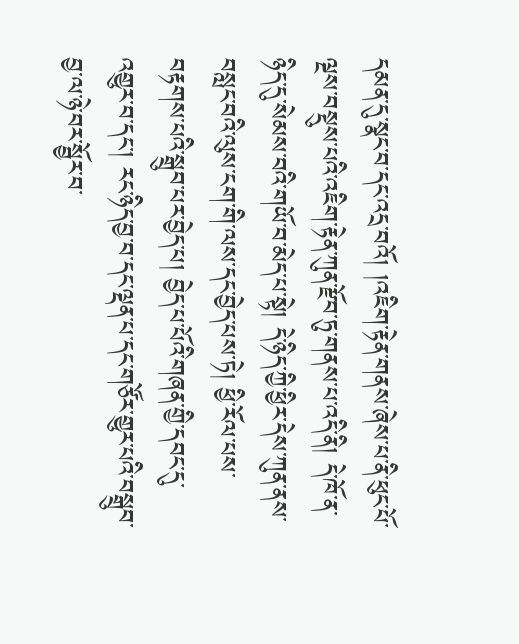དམན་དུ་སྣང་བ་དང་འདྲ་བའོ། །འཇིག་རྟེན་གནས་ཞེས་པ་ནི་ཕུང་པོ་ལྔས་བསྡུས་པའི་འཇིག་རྟེན་ཀུན་རྫོབ་ཏུ་གནས་པ་འདི་ནི། དེ་ཁོ་ན་ཉིད་དུ་སེམས་བའི་གཡོ་བ་མེད་པ་སྟེ། དེ་ཉིད་ཀྱི་ཕྱིར་དེས་ཀུན་ནས་བསླང་བའི་ལུས་ངག་གི་ལས་དང་བྱེད་པས་ཏེ། ཕྱི་རོལ་པས་བརྟགས་པའི་སྒྲུབ་པར་བྱེད་པ། བྱེད་པ་པོའི་གཞན་གྱི་དབང་དུ་འགྱུར་བ་དང་། རང་ཉིད་བྱ་བ་དང་ལྡན་པ་དང་གཙོར་གྱུར་པའི་བསྒྲུབ་བྱ་ལ་ཉེ་བར་སྦྱོར་བ་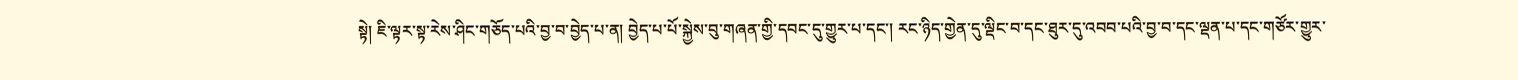སྟེ། ཇི་ལྟར་སྟ་རེས་ཤིང་གཅོད་པའི་བྱ་བ་བྱེད་པ་ན། བྱེད་པ་པོ་སྐྱེས་བུ་གཞན་གྱི་དབང་དུ་གྱུར་པ་དང་། རང་ཉིད་གྱེན་དུ་ལྡིང་བ་དང་ཐུར་དུ་འབབ་པའི་བྱ་བ་དང་ལྡན་པ་དང་གཙོར་གྱུར་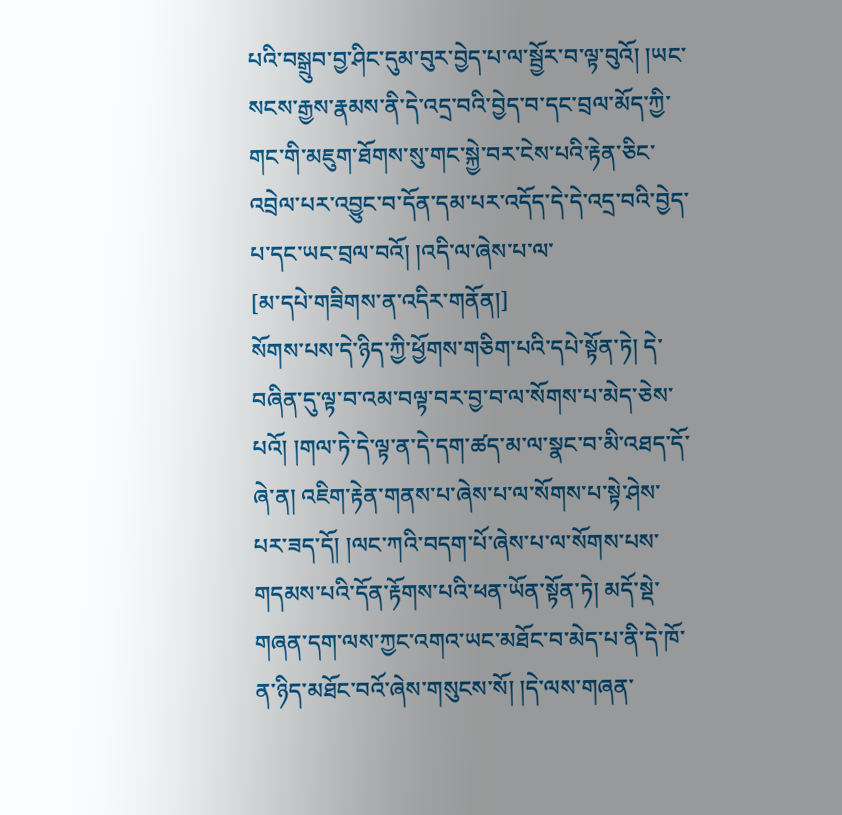པའི་བསྒྲུབ་བྱ་ཤིང་དུམ་བུར་བྱེད་པ་ལ་སྦྱོར་བ་ལྟ་བུའོ། །ཡང་སངས་རྒྱས་རྣམས་ནི་དེ་འདྲ་བའི་བྱེད་བ་དང་བྲལ་མོད་ཀྱི་གང་གི་མཇུག་ཐོགས་སུ་གང་སྐྱེ་བར་ངེས་པའི་རྟེན་ཅིང་འབྲེལ་པར་འབྱུང་བ་དོན་དམ་པར་འདོད་དེ་དེ་འདྲ་བའི་བྱེད་པ་དང་ཡང་བྲལ་བའོ། །འདི་ལ་ཞེས་པ་ལ་
[མ་དཔེ་གཟིགས་ན་འདིར་གནོན།]
སོགས་པས་དེ་ཉིད་ཀྱི་ཕྱོགས་གཅིག་པའི་དཔེ་སྟོན་ཏེ། དེ་བཞིན་དུ་ལྟ་བ་འམ་བལྟ་བར་བྱ་བ་ལ་སོགས་པ་མེད་ཅེས་པའོ། །གལ་ཏེ་དེ་ལྟ་ན་དེ་དག་ཚད་མ་ལ་སྣང་བ་མི་འཐད་དོ་ཞེ་ན། འཇིག་རྟེན་གནས་པ་ཞེས་པ་ལ་སོགས་པ་སྟེ་ཤེས་པར་ཟད་དོ། །ལང་ཀའི་བདག་པོ་ཞེས་པ་ལ་སོགས་པས་གདམས་པའི་དོན་རྟོགས་པའི་ཕན་ཡོན་སྟོན་ཏེ། མདོ་སྡེ་གཞན་དག་ལས་ཀྱང་འགའ་ཡང་མཐོང་བ་མེད་པ་ནི་དེ་ཁོ་ན་ཉིད་མཐོང་བའོ་ཞེས་གསུངས་སོ། །དེ་ལས་གཞན་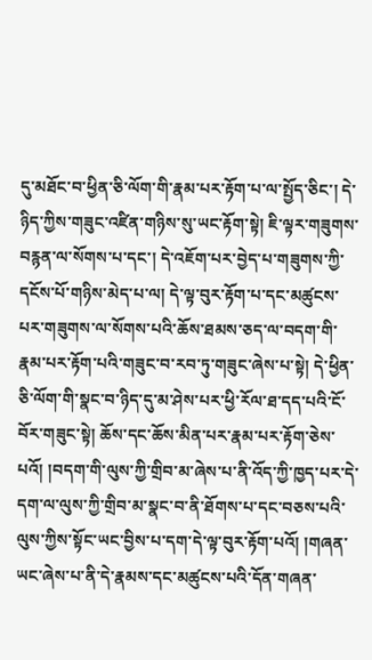དུ་མཐོང་བ་ཕྱིན་ཅི་ལོག་གི་རྣམ་པར་རྟོག་པ་ལ་སྤྱོད་ཅིང་། དེ་ཉིད་ཀྱིས་གཟུང་འཛིན་གཉིས་སུ་ཡང་རྟོག་སྟེ། ཇི་ལྟར་གཟུགས་བརྙན་ལ་སོགས་པ་དང་། དེ་འཇོག་པར་བྱེད་པ་གཟུགས་ཀྱི་དངོས་པོ་གཉིས་མེད་པ་ལ། དེ་ལྟ་བུར་རྟོག་པ་དང་མཚུངས་པར་གཟུགས་ལ་སོགས་པའི་ཆོས་ཐམས་ཅད་ལ་བདག་གི་རྣམ་པར་རྟོག་པའི་གཟུང་བ་རབ་ཏུ་གཟུང་ཞེས་པ་སྟེ། དེ་ཕྱིན་ཅི་ལོག་གི་སྣང་བ་ཉིད་དུ་མ་ཤེས་པར་ཕྱི་རོལ་ཐ་དད་པའི་ངོ་བོར་གཟུང་སྟེ། ཆོས་དང་ཆོས་མིན་པར་རྣམ་པར་རྟོག་ཅེས་པའོ། །བདག་གི་ལུས་ཀྱི་གྲིབ་མ་ཞེས་པ་ནི་འོད་ཀྱི་ཁྱད་པར་དེ་དག་ལ་ལུས་ཀྱི་གྲིབ་མ་སྣང་བ་ནི་ཐོགས་པ་དང་བཅས་པའི་ལུས་ཀྱིས་སྟོང་ཡང་བྱིས་པ་དག་དེ་ལྟ་བུར་རྟོག་པའོ། །གཞན་ཡང་ཞེས་པ་ནི་དེ་རྣམས་དང་མཚུངས་པའི་དོན་གཞན་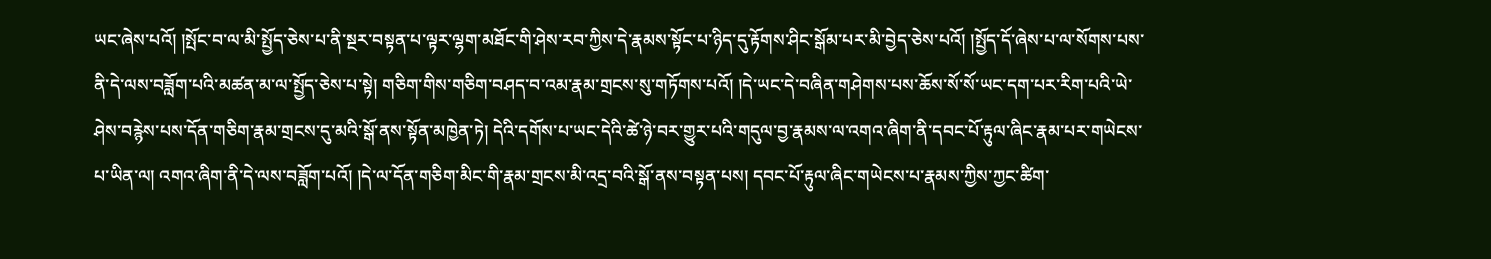ཡང་ཞེས་པའོ། །སྤོང་བ་ལ་མི་སྤྱོད་ཅེས་པ་ནི་སྔར་བསྟན་པ་ལྟར་ལྷག་མཐོང་གི་ཤེས་རབ་ཀྱིས་དེ་རྣམས་སྟོང་པ་ཉིད་དུ་རྟོགས་ཤིང་སྒོམ་པར་མི་བྱེད་ཅེས་པའོ། །སྤྱོད་དོ་ཞེས་པ་ལ་སོགས་པས་ནི་དེ་ལས་བཟློག་པའི་མཚན་མ་ལ་སྤྱོད་ཅེས་པ་སྟེ། གཅིག་གིས་གཅིག་བཤད་བ་འམ་རྣམ་གྲངས་སུ་གཏོགས་པའོ། །དེ་ཡང་དེ་བཞིན་གཤེགས་པས་ཆོས་སོ་སོ་ཡང་དག་པར་རིག་པའི་ཡེ་ཤེས་བརྙེས་པས་དོན་གཅིག་རྣམ་གྲངས་དུ་མའི་སྒོ་ནས་སྟོན་མཁྱེན་ཏེ། དེའི་དགོས་པ་ཡང་དེའི་ཚེ་ཉེ་བར་གྱུར་པའི་གདུལ་བྱ་རྣམས་ལ་འགའ་ཞིག་ནི་དབང་པོ་རྟུལ་ཞིང་རྣམ་པར་གཡེངས་པ་ཡིན་ལ། འགའ་ཞིག་ནི་དེ་ལས་བཟློག་པའོ། །དེ་ལ་དོན་གཅིག་མིང་གི་རྣམ་གྲངས་མི་འདྲ་བའི་སྒོ་ནས་བསྟན་པས། དབང་པོ་རྟུལ་ཞིང་གཡེངས་པ་རྣམས་ཀྱིས་ཀྱང་ཚིག་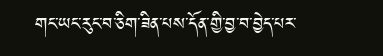གང་ཡང་རུང་བ་ཅིག་ཟིན་པས་དོན་གྱི་བྱ་བ་བྱེད་པར་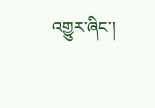འགྱུར་ཞིང་།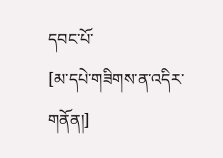དབང་པོ་
[མ་དཔེ་གཟིགས་ན་འདིར་གནོན།]